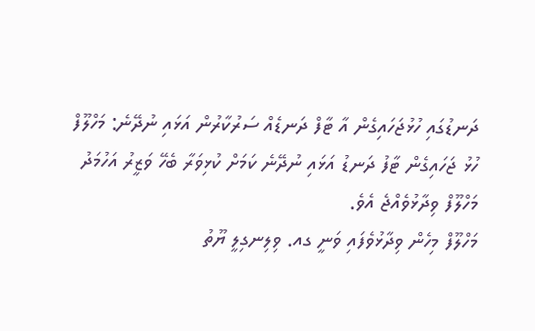ދަނޑުގައި ހުޅުޖަހައިގެން އާ ޓާފް ދަނޑެއް ސަރުކާރުން އަޅައި ނުދޭނެ: މަހްލޫފް
ހުޅު ޖަހައިގެން ޓާފު ދަނޑު އަޅައި ނުދޭނެ ކަމަށް ކުޅިވަރާ ބެހޭ ވަޒީރު އަހުމަދު މަހްލޫފް ވިދާޅުވެއްޖެ އެވެ.
މަހްލޫފް މިހެން ވިދާޅުވެފައި ވަނީ ގއ. ވިލިނގިލީ ޔޫތު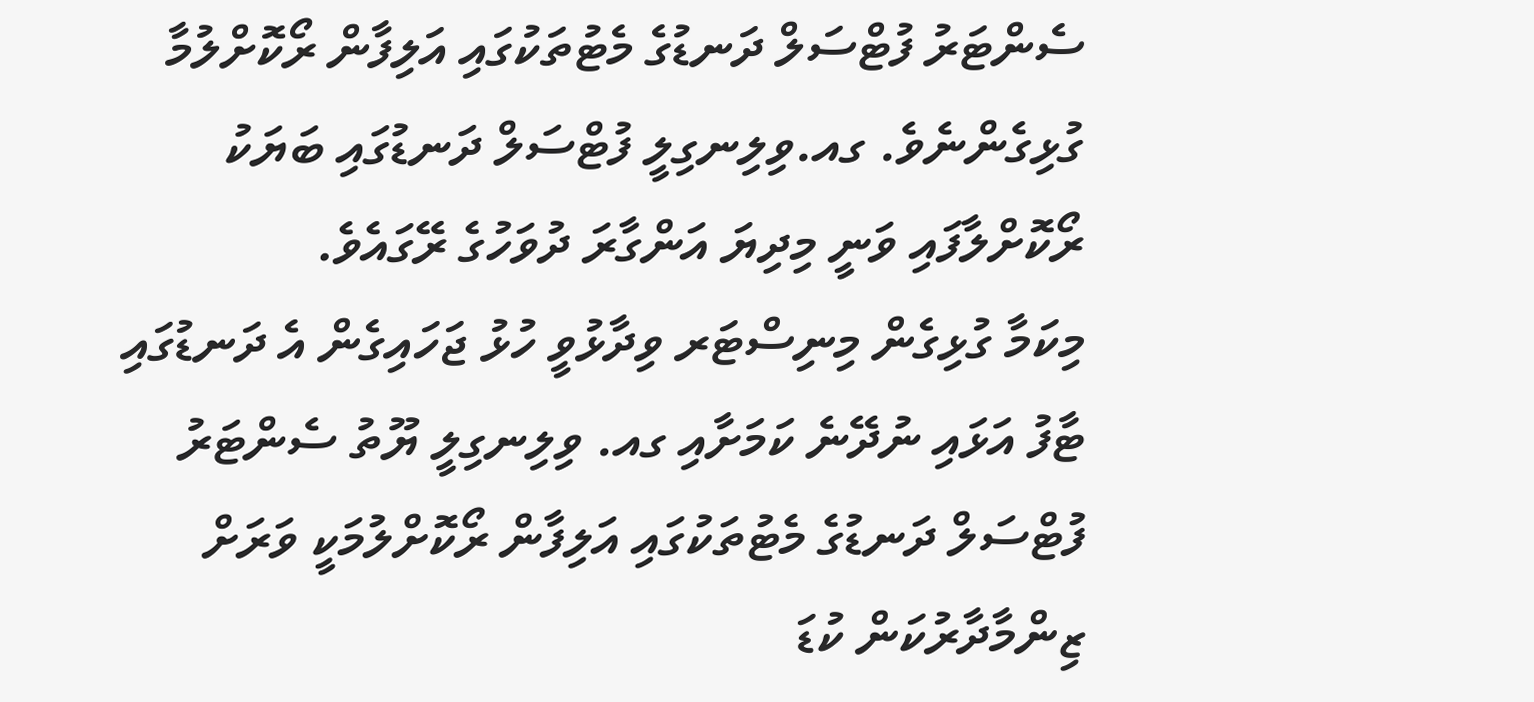ސެންޓަރު ފުޓްސަލް ދަނޑުގެ މެޓުތަކުގައި އަލިފާން ރޯކޮށްލުމާ ގުޅިގެންނެވެ. ގއ.ވިލިނގިލީ ފުޓްސަލް ދަނޑުގައި ބަޔަކު ރޯކޮށްލާފައި ވަނީ މިދިޔަ އަންގާރަ ދުވަހުގެ ރޭގައެވެ.
މިކަމާ ގުޅިގެން މިނިސްޓަރ ވިދާޅުވީ ހުޅު ޖަހައިގެން އެ ދަނޑުގައި ޓާފު އަޅައި ނުދޭނެ ކަމަށާއި ގއ. ވިލިނގިލީ ޔޫތު ސެންޓަރު ފުޓްސަލް ދަނޑުގެ މެޓުތަކުގައި އަލިފާން ރޯކޮށްލުމަކީ ވަރަށް ޒިންމާދާރުކަން ކުޑަ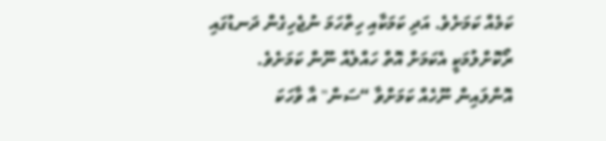ކަމެއް ކަމަށެވެ. އަދި ކަމަކާއި ހިތްހަމަ ނުޖެހިގެން ދަނޑުގައި ރޯކޮށްލުމަކީ އެކަމަށް އޮތް ހައްލެއް ނޫން ކަމަށެވެ.
އޮންލައިން ނޫހެއް ކަމަށްވާ “ސަން" އާ ވާހަކަ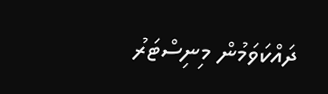ދައްކަވަމުން މިނިސްޓަރު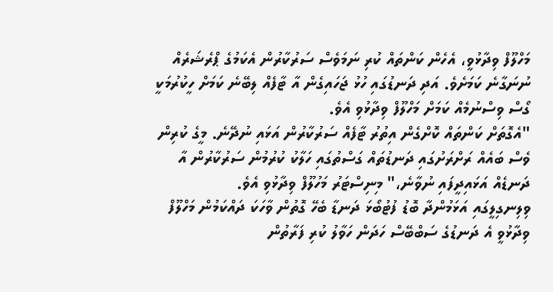މަހްލޫފް ވިދާޅުވީ، އެހެން ކަންތައް ކުރި ނަމަވެސް ސަރުކާރުން އެކަމުގެ ޕްރެޝަރެއް ނުނަގާނެ ކަމަށެވެ. އަދި ދަނޑުގައި ހުޅު ޖަހައިގެން އާ ޓާފެއް ލިބޭނެ ކަމަށް ހީކުރުމަކީ ގޯސް ވިސްނުމެއް ކަމަށް މަހްލޫފް ވިދާޅުވި އެވެ.
"އެގޮތަށް ކަންތައް ކޮށްގެން އިތުރު ޓާފެއް ސަރުކާރުން އަޅައި ނުދޭނެ. މީގެ ކުރިން ވެސް ބައެއް ރަށްރަށުގައި ދަނޑުތައް ގަސްތުގައި ހަލާކު ކުރުމުން ސަރުކާރުން އާ ދަނޑެއް އަޅައިދީފައި ނުވާނެ،" މިނިސްޓަރު މަހުލޫފް ވިދާޅުވި އެވެ.
ވިލިނގިލީގައި އަޅަމުންދާ ބޮޑު ފުޓުބޯޅަ ދަނޑާ ބެހޭ ގޮތުން ވާހަކަ ދައްކަމުން މަހްލޫފް ވިދާޅުވީ އެ ދަނޑުގެ ސަބްބޭސް ހަދަން ހަވާލު ކުރި ފަރާތުން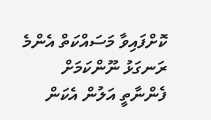ކޮށްފައިވާ މަސައްކަތް އެންމެ ރަނގަޅު ނޫންކަމަށް ފެންނާތީ އަލުން އެކަން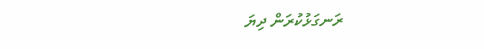ރަނގަޅުކުރަން ދިޔަ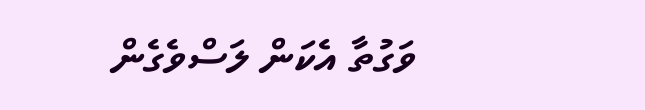ވަގުތާ އެކަން ލަސްވެގެން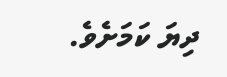ދިޔަ ކަމަށެވެ.